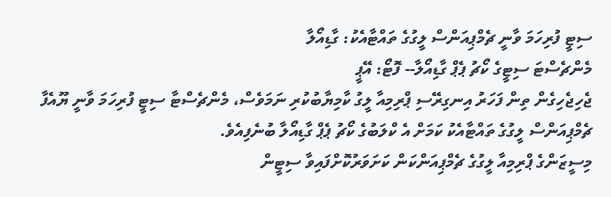ސިޓީ ފުރިހަމަ ވާނީ ޗެމްޕިއަންސް ލީގުގެ ތައްޓާއެކު: ގާޑިއޯލާ
މެންޗެސްޓަ ސިޓީގެ ކޯޗު ޕެޕް ގާޑިއޯލާ-- ފޮޓޯ: އޭޕީ
ޖެހިޖެހިގެން ތިން ފަހަރު އިނގިރޭސި ޕްރިމިއާ ލީގު ކާމިޔާބުކުރި ނަމަވެސް، މެންޗެސްޓާ ސިޓީ ފުރިހަމަ ވާނީ ޔޫއެފާ ޗެމްޕިއަންސް ލީގުގެ ތައްޓާއެކު ކަމަށް އެ ކްލަބުގެ ކޯޗު ޕެޕް ގާޑިއޯލާ ބުނެފިއެވެ.
މިސީޒަންގެ ޕްރިމިއާ ލީގުގެ ޗެމްޕިއަންކަން ކަށަވަރުކޮށްފައިވާ ސިޓީން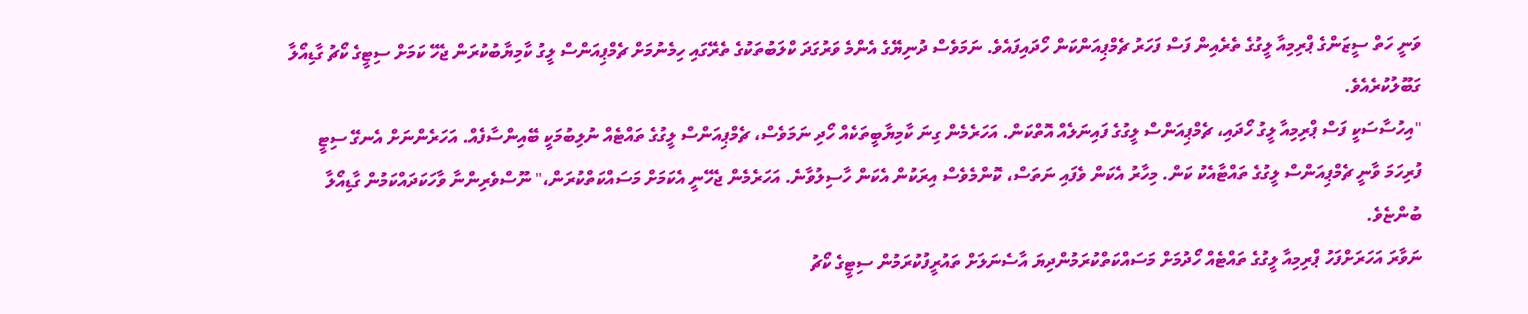ވަނީ ހަތް ސީޒަންގެ ޕްރިމިއާ ލީގުގެ ތެރެއިން ފަސް ފަހަރު ޗެމްޕިއަންކަން ހޯދައިފައެވެ. ނަމަވެސް ދުނިޔޭގެ އެންމެ ވަރުގަދަ ކްލަބުތަކުގެ ތެރޭގައި ހިމެނުމަށް ޗެމްޕިއަންސް ލީގު ކާމިޔާބުކުރަން ޖެހޭ ކަމަށް ސިޓީގެ ކޯޗު ގާޑިއޯލާ ގަބޫލުކުރެއެވެ.
"އިހުސާސަކީ ފަސް ޕްރިމިއާ ލީގު ހޯދައި، ޗެމްޕިއަންސް ލީގުގެ ފައިނަލެއް އޮތްކަން. އަހަރެމެން ގިނަ ކާމިޔާބީތަކެއް ހޯދި ނަމަވެސް، ޗެމްޕިއަންސް ލީގުގެ ތައްޓެއް ނުލިބުމަކީ ބޭއިންސާފެއް. އަހަރެންނަށް އެނގޭ ސިޓީ ފުރިހަމަ ވާނީ ޗެމްޕިއަންސް ލީގުގެ ތައްޓާއެކު ކަން. މިހާރު އެކަން ވެފައި ނަތަސް، ކޮންމެވެސް އިރަކުން އެކަން ހާސިލުވާނެ. އަހަރެމެން ޖެހޭނީ އެކަމަށް މަސައްކަތްކުރަން،" ނޫސްވެރިންނާ ވާހަކަދައްކަމުން ގާޑިއޯލާ ބުންޏެވެ.
ނަވާރަ އަހަރަށްފަހު ޕްރިމިއާ ލީގުގެ ތައްޓެއް ހޯދުމަށް މަސައްކަތްކުރަމުންދިޔަ އާސެނަލަށް ތައުރީފުކުރަމުން ސިޓީގެ ކޯޗު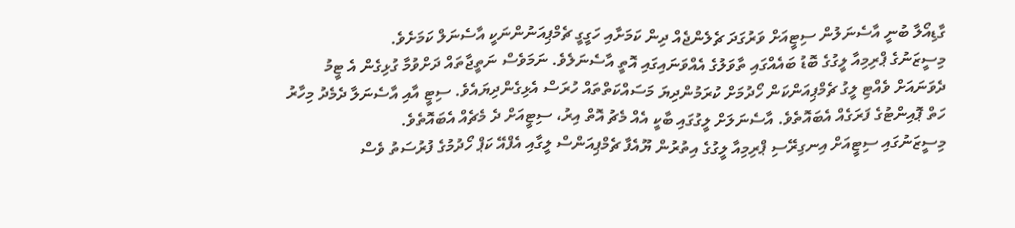ގާޑިއޯލާ ބުނީ އާސެނަލުން ސިޓީއަށް ވަރުގަދަ ޗެލެންޖެއް ދިން ކަމަށާއި ހަގީގީ ޗެމްޕިއަނުންނަކީ އާސެނަލް ކަމަށެވެ.
މިސީޒަނުގެ ޕްރިމިއާ ލީގުގެ ބޮޑު ބައެއްގައި ތާވަލުގެ އެއްވަނައިގައި އޮތީ އާސެނަލެވެ. ނަމަވެސް ނަތީޖާތައް ދަށްވުމާ ގުޅިގެން އެ ޓީމު ދެވަނައަށް ވެއްޓި ލީގު ޗެމްޕިއަންކަން ހޯދުމަށް ކުރަމުންދިޔަ މަސައްކަތްތައް ހުރަސް އެޅިގެންދިޔައެވެ. ސިޓީ އާއި އާސެނަލާ ދެމެދު މިހާރު ހަތް ޕޮއިންޓުގެ ފަރަގެއް އެބައޮތެވެ. އާސެނަލަށް ލީގުގައި ބާކީ އެއް މެޗު އޮތް އިރު، ސިޓީއަށް ދެ މެޗެއް އެބައޮތެވެ.
މިސީޒަނުގައި ސިޓީއަށް އިނގިރޭސި ޕްރިމިއާ ލީގުގެ އިތުރުން ޔޫއެފާ ޗެމްޕިއަންސް ލީގާއި އެފްއޭ ކަޕް ހޯދުމުގެ ފުރުސަތު ވެސް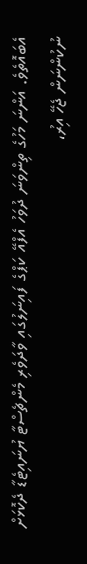އެބައޮތެވެ. އަންނަ މަހުގެ ތިންވަނަ ދުވަހު އެފްއޭ ކަޕްގެ ފައިނަލުގައި ވާދަވެރި މެންޗެސްޓާ ޔުނައިޓެޑާ ދެކޮޅަށް ނުކުންނަން ޖެހޭ އިރު،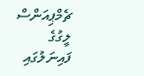ޗެމްޕިއަންސް ލީގުގެ ފައިނަލުގައި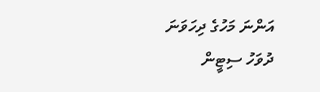އަންނަ މަހުގެ ދިހަވަނަ ދުވަހު ސިޓީން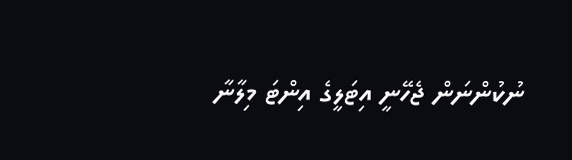ނުކުންނަން ޖެހޭނީ އިޓަލީގެ އިންޓަ މިލާނާ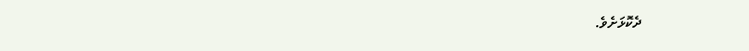ދެކޮޅަށެވެ.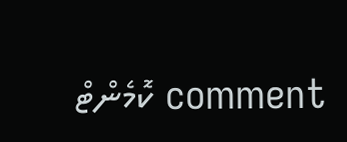comment ކޮމެންޓް